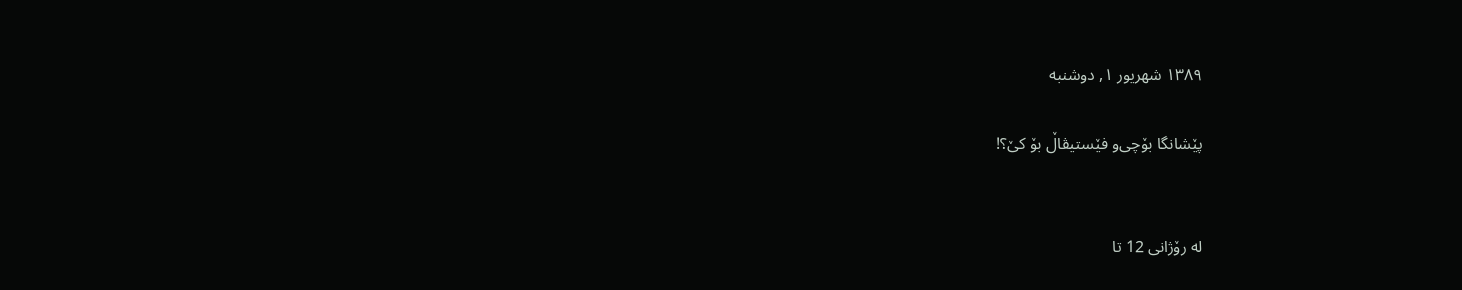۱۳۸۹ شهریور ۱, دوشنبه

پێشانگا بۆچی‌‌و فێستیڤاڵ بۆ كێ‌؟!


له‌ رۆژانی‌ 12 تا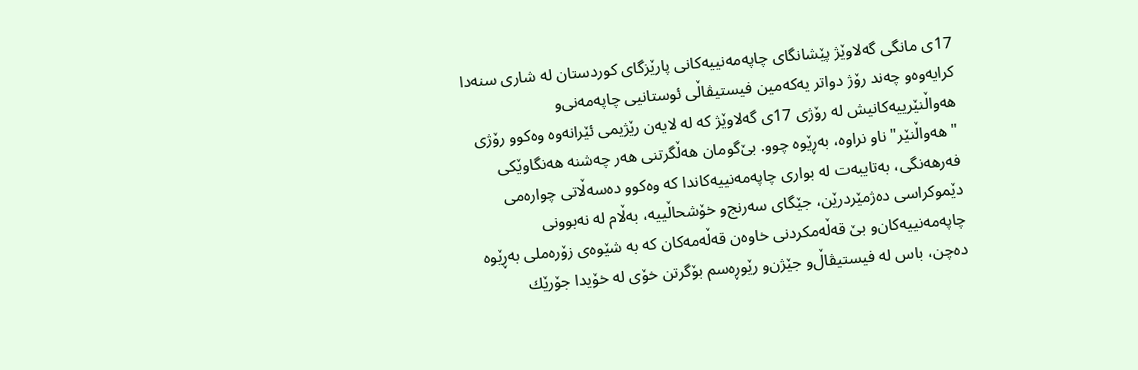17ی‌ مانگی‌ گه‌لاوێژ پێشانگای‌ چاپه‌مه‌نییه‌كانی‌ پارێزگای‌ كوردستان له‌ شاری‌ سنه‌دا كرایه‌وه‌‌و چه‌ند رۆژ دواتر یه‌كه‌مین فیستیڤاڵی‌ ئوستانیی‌ چاپه‌مه‌نی‌‌و هه‌واڵنێرییه‌كانیش له‌ رۆژی‌ 17ی‌ گه‌لاوێژ كه‌ له‌ لایه‌ن رێژیمی‌ ئێرانه‌وه‌ وه‌كوو رۆژی‌ "هه‌واڵنێر" ناو نراوه‌، به‌ڕێوه‌ چوو. بێ‌‌گومان هه‌ڵگرتنی‌ هه‌ر چه‌شنه‌ هه‌نگاوێكی‌ فه‌رهه‌نگی‌، به‌تایبه‌ت له‌ بواری‌ چاپه‌مه‌نییه‌كاندا كه‌ وه‌كوو ده‌سه‌ڵاتی‌ چواره‌می‌ دێموكراسی‌ ده‌ژمێردرێن، جێگای‌ سه‌رنج‌و خۆشحاڵییه‌، به‌ڵام له‌ نه‌بوونی‌ چاپه‌مه‌نییه‌كان‌و بێ‌ قه‌ڵه‌مكردنی‌ خاوه‌ن قه‌ڵه‌مه‌كان كه‌ به‌ شێوه‌ی‌ زۆره‌ملی‌ به‌ڕێوه‌ ده‌چن، باس له‌ فیستیڤاڵ‌و جێژن‌و رێوڕه‌سم بۆگرتن خۆی‌ له‌ خۆیدا جۆرێك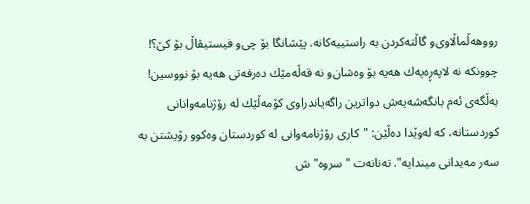رووهه‌ڵماڵاوی‌‌و گاڵته‌كردن به‌ راستییه‌كانه‌. پێشانگا بۆ چی‌‌و فیستیڤاڵ بۆ كێ‌؟! چوونكه‌ نه‌ لاپه‌ڕه‌یه‌ك هه‌یه‌ بۆ وه‌شان‌و نه‌ قه‌ڵه‌مێك ده‌رفه‌تی‌ هه‌یه‌ بۆ نووسین! به‌ڵگه‌ی‌ ئه‌م بانگه‌شه‌یه‌ش دواترین راگه‌یاندراوی‌ كۆمه‌ڵێك له‌ رۆژنامه‌وانانی‌ كوردستانه‌، كه‌ له‌وێدا ده‌ڵێن: "كاری‌ رۆژنامه‌وانی‌ له‌ كوردستان وه‌كوو رۆیشتن به‌ سه‌ر مه‌یدانی‌ میندایه‌". ته‌نانه‌ت "سروه‌"ش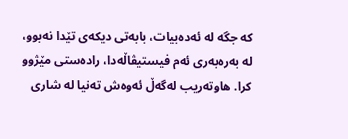كه‌ جگه‌ له‌ ئه‌ده‌بیات، بابه‌تی‌ دیكه‌ی‌ تێدا نه‌بوو، له‌ به‌ره‌به‌ری‌ ئه‌م فیستیڤاڵه‌دا، راده‌ستی‌ مێژوو كرا. هاوته‌ریب له‌گه‌ڵ ئه‌وه‌ش ته‌نیا له‌ شاری‌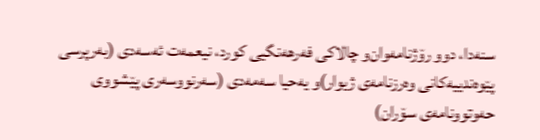سنه‌دا، دوو رۆژنامه‌وان‌و چالاكی‌ فه‌رهه‌نگیی‌ كورد، نیعمه‌ت ئه‌سه‌دی‌ (به‌رپرسی‌ پێوه‌ندییه‌كانی‌ وه‌رزنامه‌ی‌ ژیوار)و یه‌حیا سه‌مه‌دی‌ (سه‌رنووسه‌ری‌ پێشووی‌ حه‌وتوونامه‌ی‌ سۆران)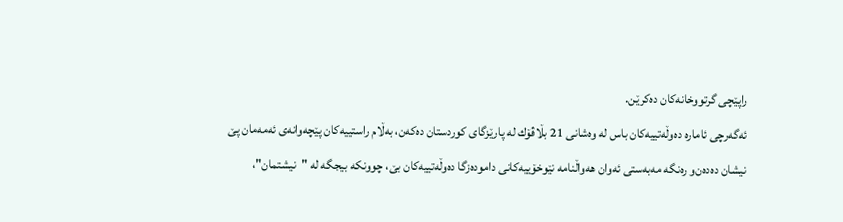راپێچی‌ گرتووخانه‌كان ده‌كرێن.
ئه‌گه‌رچی‌ ئاماره‌ ده‌وڵه‌تییه‌كان باس له‌ وه‌شانی‌ 21 بڵاڤۆك له‌ پارێزگای‌ كوردستان ده‌كه‌ن، به‌ڵام راستییه‌كان پێچه‌وانه‌ی‌ ئه‌مه‌مان پێ‌ نیشان ده‌ده‌ن‌و ره‌نگه‌ مه‌به‌ستی‌ ئه‌وان هه‌واڵنامه‌ نێوخۆییه‌كانی‌ داموده‌زگا ده‌وڵه‌تییه‌كان بێ‌، چوونكه‌ بیجگه‌ له‌ "نیشتمان"،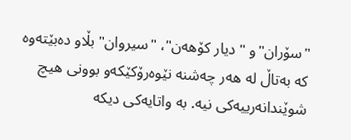"سۆران"و "دیار كۆهه‌ن"، "سیروان" بڵاو ده‌بێته‌وه‌ كه‌ به‌تاڵ له‌ هه‌ر چه‌شنه‌ نێوه‌رۆكێكه‌‌و بوونی‌ هیچ شوێندانه‌رییه‌كی‌ نیه‌. به‌ واتایه‌كی‌ دیكه‌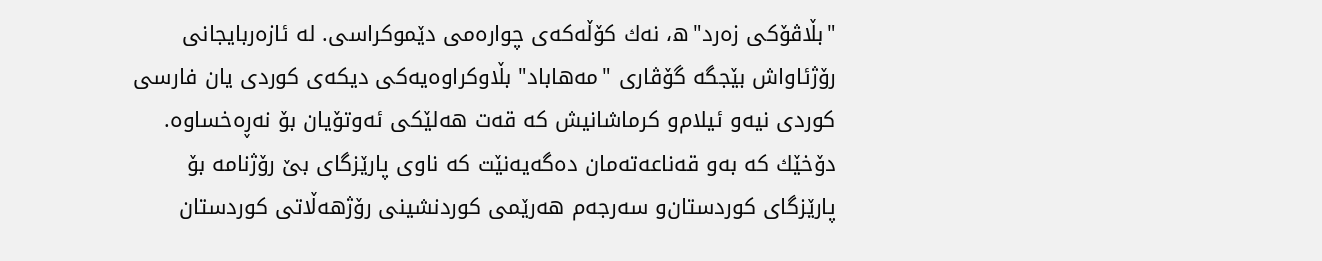"بڵاڤۆكی‌ زه‌رد"ه‌، نه‌ك كۆڵه‌كه‌ی‌ چواره‌می‌ دێموكراسی‌. له‌ ئازه‌ربایجانی‌ رۆژئاواش بێجگه‌ گۆڤاری‌ "مه‌هاباد" بڵاوكراوه‌یه‌كی‌ دیكه‌ی‌ كوردی‌ یان فارسی‌ كوردی‌ نیه‌‌و ئیلام‌و كرماشانیش كه‌ قه‌ت هه‌لێكی‌ ئه‌وتۆیان بۆ نه‌ڕه‌خساوه‌. دۆخێك كه‌ به‌و قه‌ناعه‌ته‌مان ده‌گه‌یه‌نێت كه‌ ناوی‌ پارێزگای‌ بێ‌ رۆژنامه‌ بۆ پارێزگای‌ كوردستان‌و سه‌رجه‌م هه‌رێمی‌ كوردنشینی‌ رۆژهه‌ڵاتی‌ كوردستان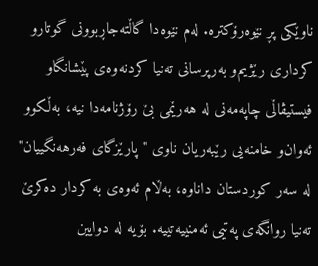ناوێكی‌ پڕ نێوه‌رۆكتره‌. له‌م نێوه‌دا گاڵته‌جاڕبوونی‌ گوتار‌و كرداری‌ رێژیم‌و به‌رپرسانی‌ ته‌نیا كردنه‌وه‌ی‌ پێشانگا‌و فیستیڤاڵی‌ چاپه‌مه‌نی‌ له‌ هه‌رێمی‌ بێ‌ رۆژنامه‌دا نیه‌، به‌ڵكوو ئه‌وان‌و خامنه‌یی‌ رێبه‌ریان ناوی‌ "پارێزگای‌ فه‌رهه‌نگییان" له‌ سه‌ر كوردستان داناوه‌، به‌ڵام ئه‌وه‌ی‌ به‌ كردار ده‌كرێ‌ ته‌نیا روانگه‌ی‌ په‌تیی‌ ئه‌منییه‌تییه‌. بۆیه‌ له‌ دوایین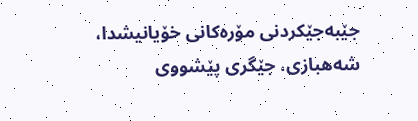جێبه‌جێكردنی‌ مۆره‌كانی‌ خۆیانیشدا، شه‌هبازی‌، جێگری‌ پێشووی‌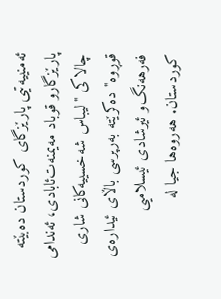ئه‌منییه‌تیی‌ پارێزگای‌ كوردستان ده‌بێته‌ پارێزگار‌و قوباد مه‌یمنه‌ت‌ئابادی‌، ئه‌ندامی‌ چالاكی‌ "لیباس شه‌خسییه‌كانی‌ شاری‌ قوڕوه‌" ده‌كرێته‌ به‌رپرسی‌ باڵای‌ ئیداره‌ی‌ فه‌رهه‌نگ‌و ئیرشادی‌ ئیسلامیی‌ كوردستان. هه‌روه‌ها جیا له‌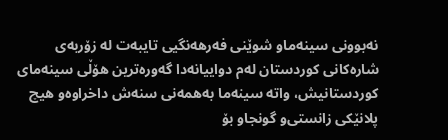نه‌بوونی‌ سینه‌ما‌و شوێنی‌ فه‌رهه‌نگیی‌ تایبه‌ت له‌ زۆربه‌ی‌ شاره‌كانی‌ كوردستان له‌م دواییانه‌دا گه‌وره‌ترین هۆڵی‌ سینه‌مای‌ كوردستانیش، واته‌ سینه‌ما به‌همه‌نی‌ سنه‌ش داخراوه‌‌و هیچ پلانێكی‌ زانستی‌‌و گونجاو بۆ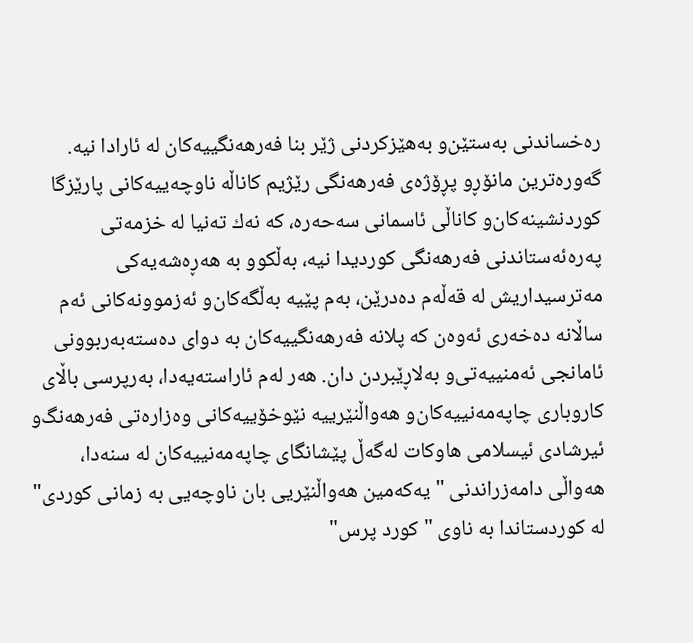ره‌خساندنی‌ به‌ستێن‌و به‌هێزكردنی‌ ژێر بنا فه‌رهه‌نگییه‌كان له‌ ئارادا نیه‌.
گه‌وره‌ترین مانۆڕ‌و پڕۆژه‌ی‌ فه‌رهه‌نگی‌ رێژیم كاناڵه‌ ناوچه‌ییه‌كانی‌ پارێزگا كوردنشینه‌كان‌و كاناڵی‌ ئاسمانی‌ سه‌حه‌ره‌، كه‌ نه‌ك ته‌نیا له‌ خزمه‌تی‌ په‌ره‌ئه‌ستاندنی‌ فه‌رهه‌نگی‌ كوردیدا نیه‌، به‌ڵكوو به‌ هه‌ڕه‌شه‌یه‌كی‌ مه‌ترسیداریش له‌ قه‌ڵه‌م ده‌درێن، به‌م پێیه‌ به‌ڵگه‌كان‌و ئه‌زموونه‌كانی‌ ئه‌م ساڵانه‌ ده‌خه‌ری‌ ئه‌وه‌ن كه‌ پلانه‌ فه‌رهه‌نگییه‌كان به‌ دوای‌ ده‌سته‌به‌ربوونی‌ ئامانجی‌ ئه‌منییه‌تی‌‌و به‌لاڕێبردن دان. هه‌ر له‌م ئاراسته‌یه‌دا، به‌رپرسی‌ باڵای‌ كاروباری‌ چاپه‌مه‌نییه‌كان‌و هه‌واڵنێرییه‌ نێوخۆییه‌كانی‌ وه‌زاره‌تی‌ فه‌رهه‌نگ‌و ئیرشادی‌ ئیسلامی‌ هاوكات له‌گه‌ڵ پێشانگای‌ چاپه‌مه‌نییه‌كان له‌ سنه‌دا، هه‌واڵی‌ دامه‌زراندنی‌ "یه‌كه‌مین هه‌واڵنێریی‌ بان ناوچه‌یی‌ به‌ زمانی‌ كوردی‌" له‌ كوردستاندا به‌ ناوی‌ "كورد پرس"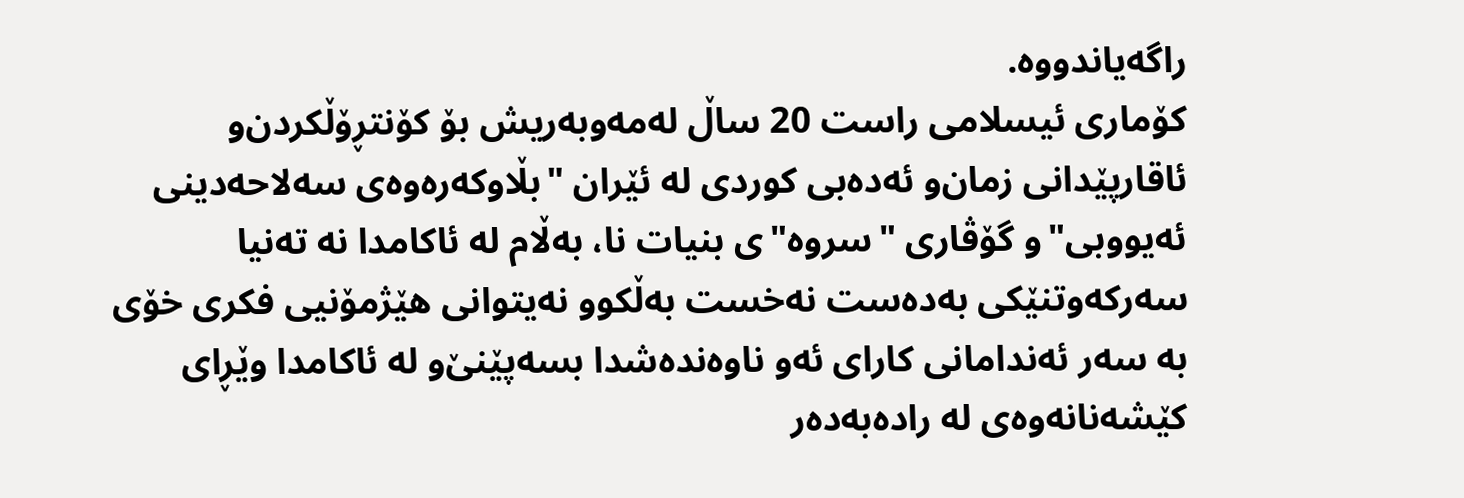راگه‌یاندووه‌.
كۆماری‌ ئیسلامی‌ راست 20 ساڵ له‌مه‌وبه‌ریش بۆ كۆنتڕۆڵكردن‌و ئاقارپێدانی‌ زمان‌و ئه‌ده‌بی‌ كوردی‌ له‌ ئێران "بڵاوكه‌ره‌وه‌ی‌ سه‌لاحه‌دینی‌ ئه‌یووبی‌"و گۆڤاری‌ "سروه‌"ی‌ بنیات نا، به‌ڵام له‌ ئاكامدا نه‌ ته‌نیا سه‌ركه‌وتنێكی‌ به‌ده‌ست نه‌خست به‌ڵكوو نه‌یتوانی‌ هێژمۆنیی‌ فكری‌ خۆی‌ به‌ سه‌ر ئه‌ندامانی‌ كارای‌ ئه‌و ناوه‌نده‌شدا بسه‌پێنێ‌‌و له‌ ئاكامدا وێڕای‌ كێشه‌نانه‌وه‌ی‌ له‌ راده‌به‌ده‌ر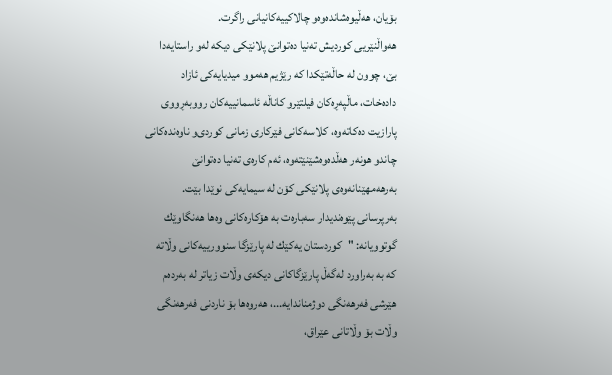بۆیان، هه‌ڵیوه‌شانده‌وه‌‌و چالاكییه‌كانیانی‌ راگرت.
هه‌واڵنێریی‌ كوردیش ته‌نیا ده‌توانێ‌ پلانێكی‌ دیكه‌ له‌و راستایه‌دا بێ‌، چوون له‌ حاڵه‌تێكدا كه‌ رێژیم هه‌موو میدیایه‌كی‌ ئازاد داده‌خات، ماڵپه‌ڕه‌كان فیلتێر‌و كاناڵه‌ ئاسمانییه‌كان رووبه‌ڕووی‌ پارازیت ده‌كاته‌وه‌، كلاسه‌كانی‌ فێركاری‌ زمانی‌ كوردی‌‌و ناوه‌نده‌كانی‌ چاند‌و هونه‌ر هه‌ڵده‌وه‌شێنێته‌وه‌، ئه‌م كاره‌ی‌ ته‌نیا ده‌توانێ‌ به‌رهه‌مهێنانه‌وه‌ی‌ پلانێكی‌ كۆن له‌ سیمایه‌كی‌ نوێدا بێت.
به‌رپرسانی‌ پێوه‌ندیدار سه‌باره‌ت به‌ هۆكاره‌كانی‌ وه‌ها هه‌نگاوێك گوتوویانه‌: "كوردستان یه‌كێك له‌ پارێزگا سنوورییه‌كانی‌ وڵاته‌ كه‌ به‌ به‌راورد له‌گه‌ڵ پارێزگاكانی‌ دیكه‌ی‌ وڵات زیاتر له‌ به‌رده‌م هێرشی‌ فه‌رهه‌نگی‌ دوژمناندایه‌...، هه‌روه‌ها بۆ ناردنی‌ فه‌رهه‌نگی‌ وڵات بۆ وڵاتانی‌ عێراق،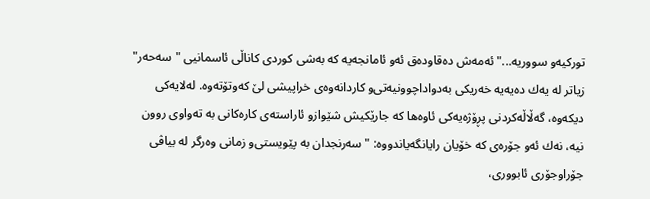توركیه‌‌و سووریه‌..." ئه‌مه‌ش ده‌قاوده‌ق ئه‌و ئامانجه‌یه‌ كه‌ به‌شی‌ كوردی‌ كاناڵی‌ ئاسمانیی‌ "سه‌حه‌ر" زیاتر له‌ یه‌ك ده‌یه‌یه‌ خه‌ریكی‌ به‌دواداچوونیه‌تی‌‌و كاردانه‌وه‌ی‌ خراپیشی‌ لێ كه‌وتۆته‌وه‌. له‌لایه‌كی‌ دیكه‌وه‌، گه‌ڵاڵه‌كردنی‌ پڕۆژه‌یه‌كی‌ ئاوه‌ها كه‌ جارێكیش شێواز‌و ئاراسته‌ی‌ كاره‌كانی‌ به‌ ته‌واوی‌ روون نیه‌، نه‌ك ئه‌و جۆره‌ی‌ كه‌ خۆیان رایانگه‌یاندووه‌: "سه‌رنجدان به‌ پێویستی‌‌و زمانی‌ وه‌رگر له‌ بیاڤی‌ جۆراوجۆری‌ ئابووری‌،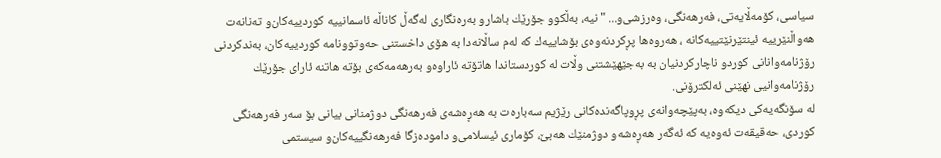سیاسی‌، كۆمه‌ڵایه‌تی‌، فه‌رهه‌نگی‌، وه‌رزشی‌‌و... " نیه‌، به‌ڵكوو جۆرێك باشار‌و به‌ره‌نگاری‌ له‌گه‌ڵ كاناڵه‌ ئاسمانییه‌ كوردییه‌كان‌و ته‌نانه‌ت هه‌واڵنێرییه‌ ئینتێرنێتییه‌كانه‌ ، هه‌روه‌ها پڕكردنه‌وه‌ی‌ بۆشاییه‌ك كه‌ له‌م ساڵانه‌دا به‌ هۆی‌ داخستنی‌ حه‌وتوونامه‌ كوردییه‌كان، به‌ندكردنی‌ رۆژنامه‌وانانی‌ كورد‌و ناچاركردنیان به‌ به‌جێهێشتنی‌ وڵات له‌ كوردستاندا هاتۆته‌ ئاراوه‌‌و به‌رهه‌مه‌كه‌ی‌ بۆته‌ هاتنه‌ ئارای‌ جۆرێك رۆژنامه‌وانیی‌ نهێنی‌ ئه‌لكترۆنی‌.
له‌ سۆنگه‌یه‌كی‌ دیكه‌وه‌، به‌پێچه‌وانه‌ی‌ پڕوپاگه‌نده‌كانی‌ رێژیم سه‌باره‌ت به‌ هه‌ڕه‌شه‌ی‌ فه‌رهه‌نگی‌ دوژمنانی‌ بیانی‌ بۆ سه‌ر فه‌رهه‌نگی‌ كوردی‌، حه‌قیقه‌ت ئه‌وه‌یه‌ كه‌ ئه‌گه‌ر هه‌ڕه‌شه‌‌و دوژمنێك هه‌بێ‌، كۆماری‌ ئیسلامی‌‌و داموده‌زگا فه‌رهه‌نگییه‌كان‌و سیستمی‌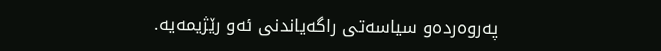په‌روه‌رده‌‌و سیاسه‌تی‌ راگه‌یاندنی‌ ئه‌و رێژیمه‌یه‌.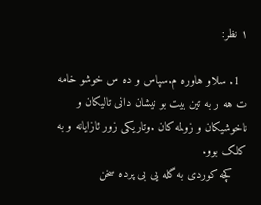۱ نظر:

  1. سلاو هاوره م.سپاس و ده س خوشو خامه ت هه ر به تین بیت بو نیشان دانی تالیکان و ناخوشیکان و زولمه کان .وتاریکی زور ئازایانه و به کلک بوو.
    کچه کوردی به گله یی بی پرده سخن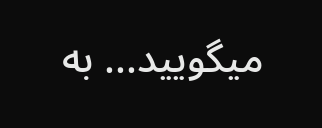میگویید... به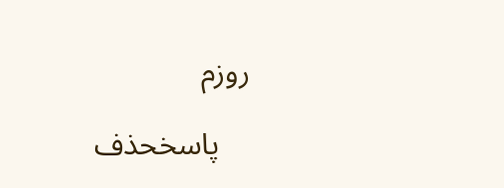روزم

    پاسخحذف